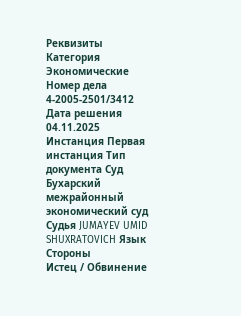Реквизиты
Категория Экономические Номер дела 4-2005-2501/3412 Дата решения 04.11.2025 Инстанция Первая инстанция Тип документа Суд Бухарский межрайонный экономический суд Судья JUMAYEV UMID SHUXRATOVICH Язык
Стороны
Истец / Обвинение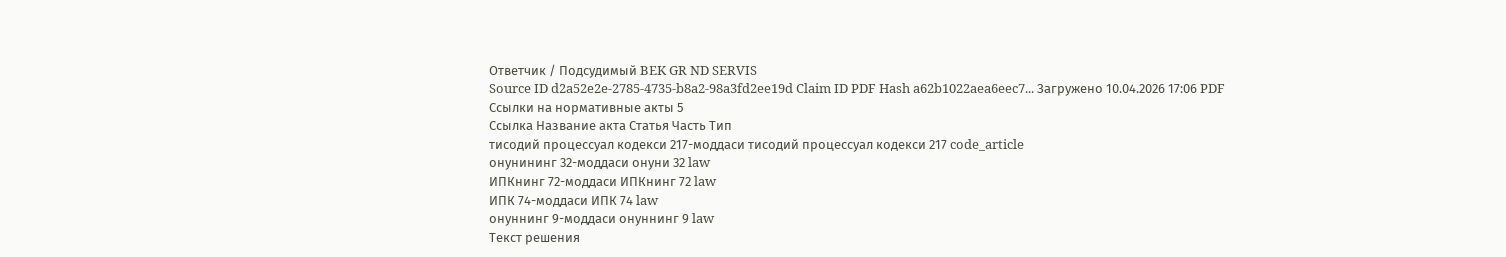Ответчик / Подсудимый BEK GR ND SERVIS
Source ID d2a52e2e-2785-4735-b8a2-98a3fd2ee19d Claim ID PDF Hash a62b1022aea6eec7... Загружено 10.04.2026 17:06 PDF
Ссылки на нормативные акты 5
Ссылка Название акта Статья Часть Тип
тисодий процессуал кодекси 217-моддаси тисодий процессуал кодекси 217 code_article
онунининг 32-моддаси онуни 32 law
ИПКнинг 72-моддаси ИПКнинг 72 law
ИПК 74-моддаси ИПК 74 law
онуннинг 9-моддаси онуннинг 9 law
Текст решения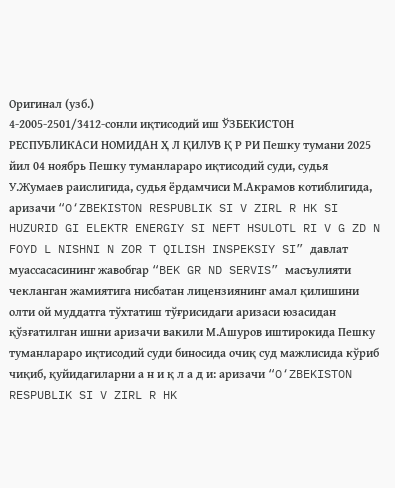Оригинал (узб.)
4-2005-2501/3412-сонли иқтисодий иш ЎЗБЕКИСТОН РЕСПУБЛИКАСИ НОМИДАН Ҳ Л ҚИЛУВ Қ Р РИ Пешку тумани 2025 йил 04 ноябрь Пешку туманлараро иқтисодий суди, судья У.Жумаев раислигида, судья ёрдамчиси М.Акрамов котиблигида, аризачи “O‘ZBEKISTON RESPUBLIK SI V ZIRL R HK SI HUZURID GI ELEKTR ENERGIY SI NEFT HSULOTL RI V G ZD N FOYD L NISHNI N ZOR T QILISH INSPEKSIY SI” давлат муассасасининг жавобгар “BEK GR ND SERVIS” масъулияти чекланган жамиятига нисбатан лицензиянинг амал қилишини олти ой муддатга тўхтатиш тўғрисидаги аризаси юзасидан қўзғатилган ишни аризачи вакили М.Ашуров иштирокида Пешку туманлараро иқтисодий суди биносида очиқ суд мажлисида кўриб чиқиб, қуйидагиларни а н и қ л а д и: аризачи “O‘ZBEKISTON RESPUBLIK SI V ZIRL R HK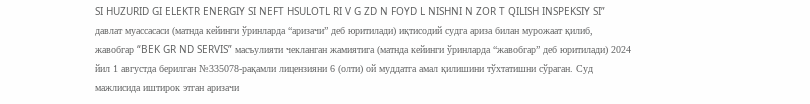SI HUZURID GI ELEKTR ENERGIY SI NEFT HSULOTL RI V G ZD N FOYD L NISHNI N ZOR T QILISH INSPEKSIY SI” давлат муассасаси (матнда кейинги ўринларда “аризачи” деб юритилади) иқтисодий судга ариза билан мурожаат қилиб, жавобгар “BEK GR ND SERVIS” масъулияти чекланган жамиятига (матнда кейинги ўринларда “жавобгар” деб юритилади) 2024 йил 1 августда берилган №335078-рақамли лицензияни 6 (олти) ой муддатга амал қилишини тўхтатишни сўраган. Суд мажлисида иштирок этган аризачи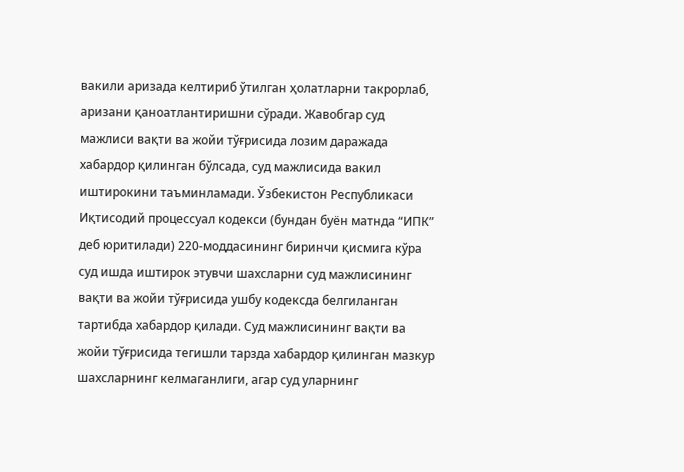вакили аризада келтириб ўтилган ҳолатларни такрорлаб, аризани қаноатлантиришни сўради. Жавобгар суд мажлиси вақти ва жойи тўғрисида лозим даражада хабардор қилинган бўлсада, суд мажлисида вакил иштирокини таъминламади. Ўзбекистон Республикаси Иқтисодий процессуал кодекси (бундан буён матнда “ИПК” деб юритилади) 220-моддасининг биринчи қисмига кўра суд ишда иштирок этувчи шахсларни суд мажлисининг вақти ва жойи тўғрисида ушбу кодексда белгиланган тартибда хабардор қилади. Суд мажлисининг вақти ва жойи тўғрисида тегишли тарзда хабардор қилинган мазкур шахсларнинг келмаганлиги, агар суд уларнинг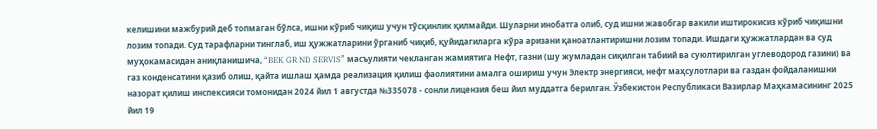келишини мажбурий деб топмаган бўлса, ишни кўриб чиқиш учун тўсқинлик қилмайди. Шуларни инобатга олиб, суд ишни жавобгар вакили иштирокисиз кўриб чиқишни лозим топади. Суд тарафларни тинглаб, иш ҳужжатларини ўрганиб чиқиб, қуйидагиларга кўра аризани қаноатлантиришни лозим топади. Ишдаги ҳужжатлардан ва суд муҳокамасидан аниқланишича, “BEK GR ND SERVIS” масъулияти чекланган жамиятига Нефт, газни (шу жумладан сиқилган табиий ва суюлтирилган углеводород газини) ва газ конденсатини қазиб олиш, қайта ишлаш ҳамда реализация қилиш фаолиятини амалга ошириш учун Электр энергияси, нефт маҳсулотлари ва газдан фойдаланишни назорат қилиш инспексияси томонидан 2024 йил 1 августда №335078 - сонли лицензия беш йил муддатга берилган. Ўзбекистон Республикаси Вазирлар Маҳкамасининг 2025 йил 19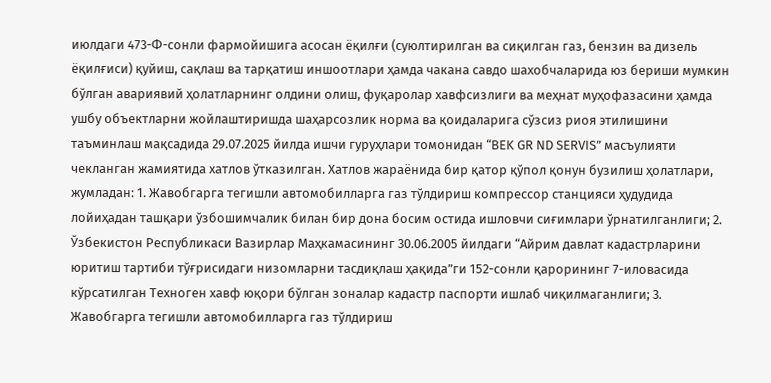июлдаги 473-Ф-сонли фармойишига асосан ёқилғи (суюлтирилган ва сиқилган газ, бензин ва дизель ёқилғиси) қуйиш, сақлаш ва тарқатиш иншоотлари ҳамда чакана савдо шахобчаларида юз бериши мумкин бўлган авариявий ҳолатларнинг олдини олиш, фуқаролар хавфсизлиги ва меҳнат муҳофазасини ҳамда ушбу объектларни жойлаштиришда шаҳарсозлик норма ва қоидаларига сўзсиз риоя этилишини таъминлаш мақсадида 29.07.2025 йилда ишчи гуруҳлари томонидан “BEK GR ND SERVIS” масъулияти чекланган жамиятида хатлов ўтказилган. Хатлов жараёнида бир қатор қўпол қонун бузилиш ҳолатлари, жумладан: 1. Жавобгарга тегишли автомобилларга газ тўлдириш компрессор станцияси ҳудудида лойиҳадан ташқари ўзбошимчалик билан бир дона босим остида ишловчи сиғимлари ўрнатилганлиги; 2. Ўзбекистон Республикаси Вазирлар Маҳкамасининг 30.06.2005 йилдаги “Айрим давлат кадастрларини юритиш тартиби тўғрисидаги низомларни тасдиқлаш ҳақида”ги 152-сонли қарорининг 7-иловасида кўрсатилган Техноген хавф юқори бўлган зоналар кадастр паспорти ишлаб чиқилмаганлиги; 3. Жавобгарга тегишли автомобилларга газ тўлдириш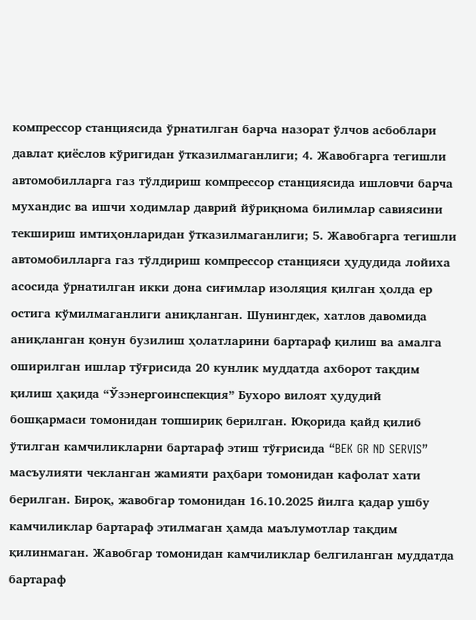компрессор станциясида ўрнатилган барча назорат ўлчов асбоблари давлат қиёслов кўригидан ўтказилмаганлиги; 4. Жавобгарга тегишли автомобилларга газ тўлдириш компрессор станциясида ишловчи барча мухандис ва ишчи ходимлар даврий йўриқнома билимлар савиясини текшириш имтиҳонларидан ўтказилмаганлиги; 5. Жавобгарга тегишли автомобилларга газ тўлдириш компрессор станцияси ҳудудида лойиха асосида ўрнатилган икки дона сиғимлар изоляция қилган ҳолда ер остига кўмилмаганлиги аниқланган. Шунингдек, хатлов давомида аниқланган қонун бузилиш ҳолатларини бартараф қилиш ва амалга оширилган ишлар тўғрисида 20 кунлик муддатда ахборот тақдим қилиш ҳақида “Ўзэнергоинспекция” Бухоро вилоят ҳудудий бошқармаси томонидан топшириқ берилган. Юқорида қайд қилиб ўтилган камчиликларни бартараф этиш тўғрисида “BEK GR ND SERVIS” масъулияти чекланган жамияти раҳбари томонидан кафолат хати берилган. Бироқ, жавобгар томонидан 16.10.2025 йилга қадар ушбу камчиликлар бартараф этилмаган ҳамда маълумотлар тақдим қилинмаган. Жавобгар томонидан камчиликлар белгиланган муддатда бартараф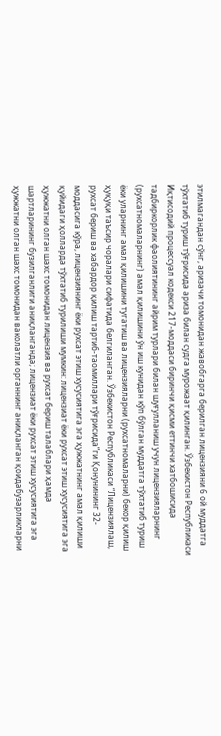этилмагандан сўнг, аризачи томонидан жавобгарга берилган лицензияни 6 ой муддатга тўхтатиб туриш тўғрисида ариза билан судга мурожаат қилинган. Ўзбекистон Республикаси Иқтисодий процессуал кодекси 217-моддаси биринчи қисми еттинчи хатбошисида тадбиркорлик фаолиятининг айрим турлари билан шуғулланиш учун лицензияларнинг (рухсатномаларнинг) амал қилишини ўн иш кунидан кўп бўлган муддатга тўхтатиб туриш ёки уларнинг амал қилишини тугатиш ва лицензияларни (рухсатномаларни) бекор қилиш ҳуқуқи таъсир чоралари сифатида белгиланган. Ўзбекистон Республикаси “Лицензиялаш, рухсат бериш ва хабардор қилиш тартиб-таомиллари тўғрисида”ги Қонунининг 32-моддасига кўра, лицензиянинг ёки рухсат этиш хусусиятига эга ҳужжатнинг амал қилиши қуйидаги ҳолларда тўхтатиб турилиши мумкин: лицензиат ёки рухсат этиш хусусиятига эга ҳужжатни олган шахс томонидан лицензия ва рухсат бериш талаблари ҳамда шартларининг бузилганлиги аниқланганда; лицензиат ёки рухсат этиш хусусиятига эга ҳужжатни олган шахс томонидан ваколатли органнинг аниқланган қоидабузарликларни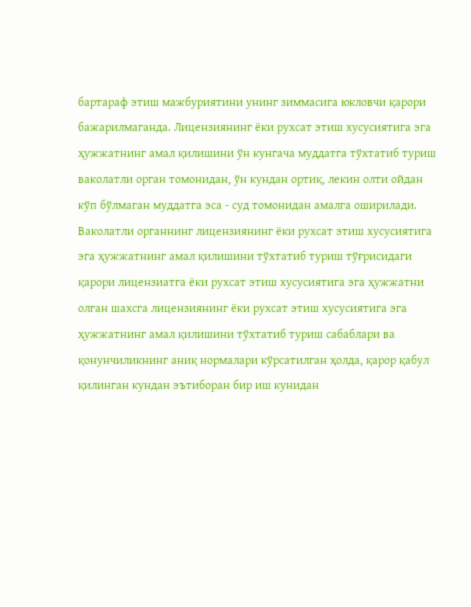бартараф этиш мажбуриятини унинг зиммасига юкловчи қарори бажарилмаганда. Лицензиянинг ёки рухсат этиш хусусиятига эга ҳужжатнинг амал қилишини ўн кунгача муддатга тўхтатиб туриш ваколатли орган томонидан, ўн кундан ортиқ, лекин олти ойдан кўп бўлмаган муддатга эса - суд томонидан амалга оширилади. Ваколатли органнинг лицензиянинг ёки рухсат этиш хусусиятига эга ҳужжатнинг амал қилишини тўхтатиб туриш тўғрисидаги қарори лицензиатга ёки рухсат этиш хусусиятига эга ҳужжатни олган шахсга лицензиянинг ёки рухсат этиш хусусиятига эга ҳужжатнинг амал қилишини тўхтатиб туриш сабаблари ва қонунчиликнинг аниқ нормалари кўрсатилган ҳолда, қарор қабул қилинган кундан эътиборан бир иш кунидан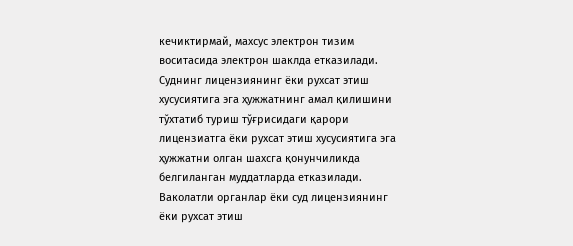кечиктирмай, махсус электрон тизим воситасида электрон шаклда етказилади. Суднинг лицензиянинг ёки рухсат этиш хусусиятига эга ҳужжатнинг амал қилишини тўхтатиб туриш тўғрисидаги қарори лицензиатга ёки рухсат этиш хусусиятига эга ҳужжатни олган шахсга қонунчиликда белгиланган муддатларда етказилади. Ваколатли органлар ёки суд лицензиянинг ёки рухсат этиш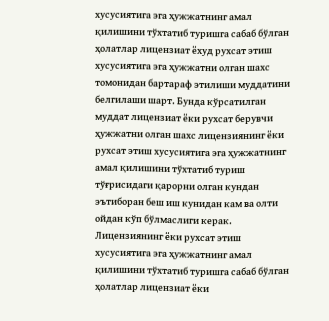хусусиятига эга ҳужжатнинг амал қилишини тўхтатиб туришга сабаб бўлган ҳолатлар лицензиат ёхуд рухсат этиш хусусиятига эга ҳужжатни олган шахс томонидан бартараф этилиши муддатини белгилаши шарт. Бунда кўрсатилган муддат лицензиат ёки рухсат берувчи ҳужжатни олган шахс лицензиянинг ёки рухсат этиш хусусиятига эга ҳужжатнинг амал қилишини тўхтатиб туриш тўғрисидаги қарорни олган кундан эътиборан беш иш кунидан кам ва олти ойдан кўп бўлмаслиги керак. Лицензиянинг ёки рухсат этиш хусусиятига эга ҳужжатнинг амал қилишини тўхтатиб туришга сабаб бўлган ҳолатлар лицензиат ёки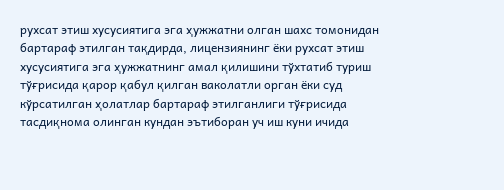рухсат этиш хусусиятига эга ҳужжатни олган шахс томонидан бартараф этилган тақдирда, лицензиянинг ёки рухсат этиш хусусиятига эга ҳужжатнинг амал қилишини тўхтатиб туриш тўғрисида қарор қабул қилган ваколатли орган ёки суд кўрсатилган ҳолатлар бартараф этилганлиги тўғрисида тасдиқнома олинган кундан эътиборан уч иш куни ичида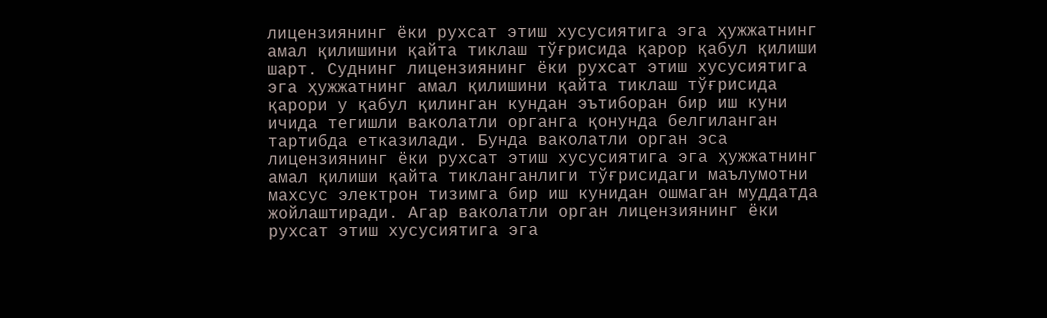лицензиянинг ёки рухсат этиш хусусиятига эга ҳужжатнинг амал қилишини қайта тиклаш тўғрисида қарор қабул қилиши шарт. Суднинг лицензиянинг ёки рухсат этиш хусусиятига эга ҳужжатнинг амал қилишини қайта тиклаш тўғрисида қарори у қабул қилинган кундан эътиборан бир иш куни ичида тегишли ваколатли органга қонунда белгиланган тартибда етказилади. Бунда ваколатли орган эса лицензиянинг ёки рухсат этиш хусусиятига эга ҳужжатнинг амал қилиши қайта тикланганлиги тўғрисидаги маълумотни махсус электрон тизимга бир иш кунидан ошмаган муддатда жойлаштиради. Агар ваколатли орган лицензиянинг ёки рухсат этиш хусусиятига эга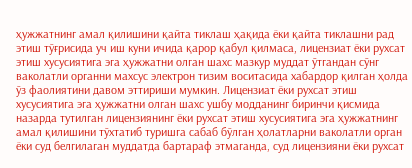ҳужжатнинг амал қилишини қайта тиклаш ҳақида ёки қайта тиклашни рад этиш тўғрисида уч иш куни ичида қарор қабул қилмаса, лицензиат ёки рухсат этиш хусусиятига эга ҳужжатни олган шахс мазкур муддат ўтгандан сўнг ваколатли органни махсус электрон тизим воситасида хабардор қилган ҳолда ўз фаолиятини давом эттириши мумкин. Лицензиат ёки рухсат этиш хусусиятига эга ҳужжатни олган шахс ушбу модданинг биринчи қисмида назарда тутилган лицензиянинг ёки рухсат этиш хусусиятига эга ҳужжатнинг амал қилишини тўхтатиб туришга сабаб бўлган ҳолатларни ваколатли орган ёки суд белгилаган муддатда бартараф этмаганда, суд лицензияни ёки рухсат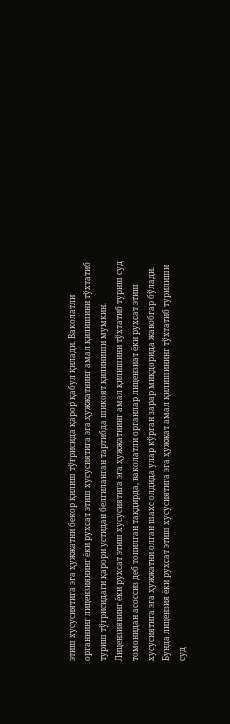этиш хусусиятига эга ҳужжатни бекор қилиш тўғрисида қарор қабул қилади. Ваколатли органнинг лицензиянинг ёки рухсат этиш хусусиятига эга ҳужжатнинг амал қилишини тўхтатиб туриш тўғрисидаги қарори устидан белгиланган тартибда шикоят қилиниши мумкин. Лицензиянинг ёки рухсат этиш хусусиятига эга ҳужжатнинг амал қилишини тўхтатиб туриш суд томонидан асоссиз деб топилган тақдирда, ваколатли органлар лицензиат ёки рухсат этиш хусусиятига эга ҳужжатни олган шахс олдида улар кўрган зарар миқдорида жавобгар бўлади. Бунда лицензия ёки рухсат этиш хусусиятига эга ҳужжат амал қилишининг тўхтатиб турилиши суд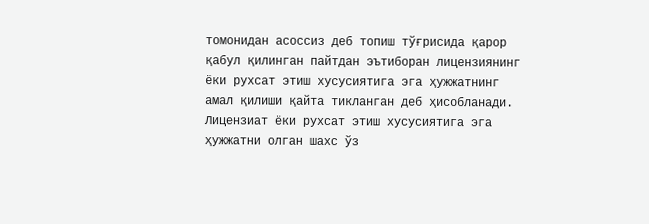томонидан асоссиз деб топиш тўғрисида қарор қабул қилинган пайтдан эътиборан лицензиянинг ёки рухсат этиш хусусиятига эга ҳужжатнинг амал қилиши қайта тикланган деб ҳисобланади. Лицензиат ёки рухсат этиш хусусиятига эга ҳужжатни олган шахс ўз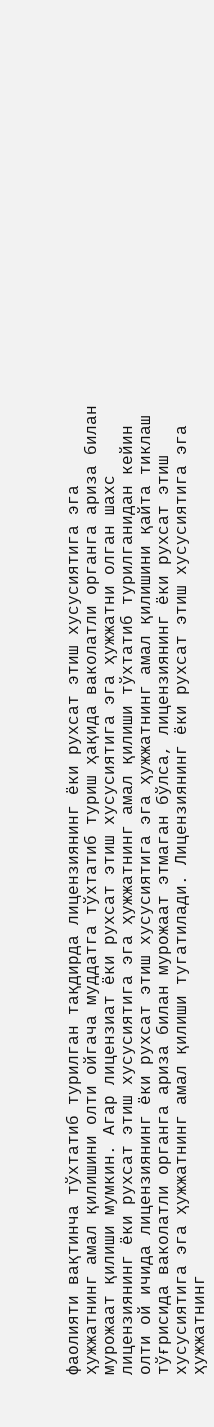фаолияти вақтинча тўхтатиб турилган тақдирда лицензиянинг ёки рухсат этиш хусусиятига эга ҳужжатнинг амал қилишини олти ойгача муддатга тўхтатиб туриш ҳақида ваколатли органга ариза билан мурожаат қилиши мумкин. Агар лицензиат ёки рухсат этиш хусусиятига эга ҳужжатни олган шахс лицензиянинг ёки рухсат этиш хусусиятига эга ҳужжатнинг амал қилиши тўхтатиб турилганидан кейин олти ой ичида лицензиянинг ёки рухсат этиш хусусиятига эга ҳужжатнинг амал қилишини қайта тиклаш тўғрисида ваколатли органга ариза билан мурожаат этмаган бўлса, лицензиянинг ёки рухсат этиш хусусиятига эга ҳужжатнинг амал қилиши тугатилади. Лицензиянинг ёки рухсат этиш хусусиятига эга ҳужжатнинг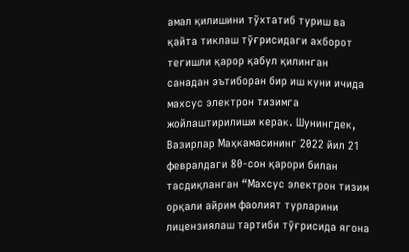амал қилишини тўхтатиб туриш ва қайта тиклаш тўғрисидаги ахборот тегишли қарор қабул қилинган санадан эътиборан бир иш куни ичида махсус электрон тизимга жойлаштирилиши керак. Шунингдек, Вазирлар Маҳкамасининг 2022 йил 21 февралдаги 80-сон қарори билан тасдиқланган “Махсус электрон тизим орқали айрим фаолият турларини лицензиялаш тартиби тўғрисида ягона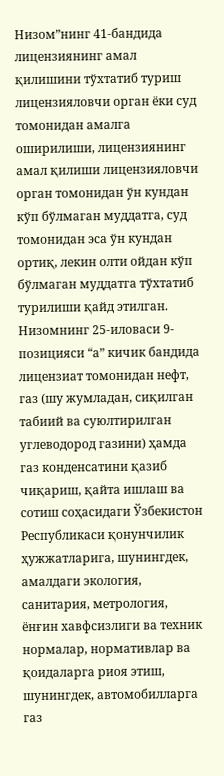Низом”нинг 41-бандида лицензиянинг амал қилишини тўхтатиб туриш лицензияловчи орган ёки суд томонидан амалга оширилиши, лицензиянинг амал қилиши лицензияловчи орган томонидан ўн кундан кўп бўлмаган муддатга, суд томонидан эса ўн кундан ортиқ, лекин олти ойдан кўп бўлмаган муддатга тўхтатиб турилиши қайд этилган. Низомнинг 25-иловаси 9-позицияси “а” кичик бандида лицензиат томонидан нефт, газ (шу жумладан, сиқилган табиий ва суюлтирилган углеводород газини) ҳамда газ конденсатини қазиб чиқариш, қайта ишлаш ва сотиш соҳасидаги Ўзбекистон Республикаси қонунчилик ҳужжатларига, шунингдек, амалдаги экология, санитария, метрология, ёнғин хавфсизлиги ва техник нормалар, нормативлар ва қоидаларга риоя этиш, шунингдек, автомобилларга газ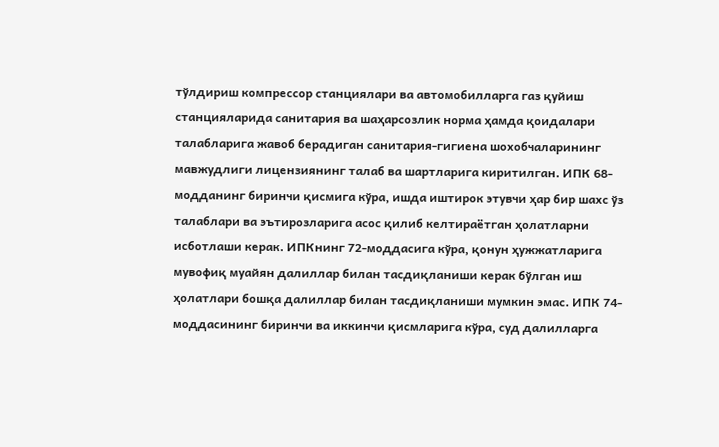тўлдириш компрессор станциялари ва автомобилларга газ қуйиш станцияларида санитария ва шаҳарсозлик норма ҳамда қоидалари талабларига жавоб берадиган санитария-гигиена шохобчаларининг мавжудлиги лицензиянинг талаб ва шартларига киритилган. ИПК 68-модданинг биринчи қисмига кўра, ишда иштирок этувчи ҳар бир шахс ўз талаблари ва эътирозларига асос қилиб келтираётган ҳолатларни исботлаши керак. ИПКнинг 72-моддасига кўра, қонун ҳужжатларига мувофиқ муайян далиллар билан тасдиқланиши керак бўлган иш ҳолатлари бошқа далиллар билан тасдиқланиши мумкин эмас. ИПК 74-моддасининг биринчи ва иккинчи қисмларига кўра, суд далилларга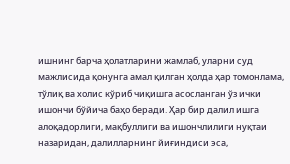ишнинг барча ҳолатларини жамлаб, уларни суд мажлисида қонунга амал қилган ҳолда ҳар томонлама, тўлиқ ва холис кўриб чиқишга асосланган ўз ички ишончи бўйича баҳо беради. Ҳар бир далил ишга алоқадорлиги, мақбуллиги ва ишончлилиги нуқтаи назаридан, далилларнинг йиғиндиси эса,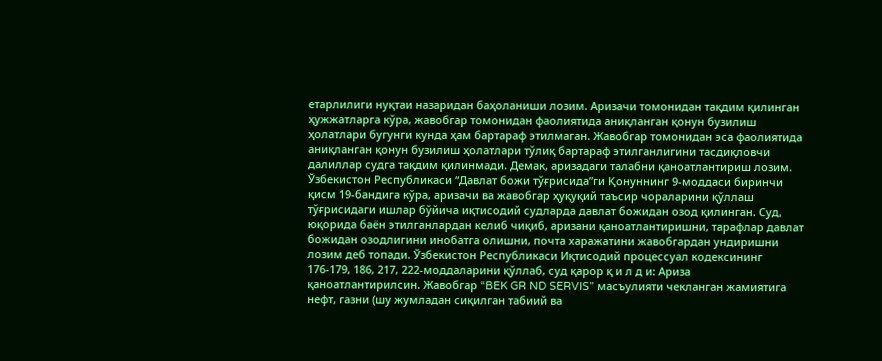етарлилиги нуқтаи назаридан баҳоланиши лозим. Аризачи томонидан тақдим қилинган ҳужжатларга кўра, жавобгар томонидан фаолиятида аниқланган қонун бузилиш ҳолатлари бугунги кунда ҳам бартараф этилмаган. Жавобгар томонидан эса фаолиятида аниқланган қонун бузилиш ҳолатлари тўлиқ бартараф этилганлигини тасдиқловчи далиллар судга тақдим қилинмади. Демак, аризадаги талабни қаноатлантириш лозим. Ўзбекистон Республикаси “Давлат божи тўғрисида”ги Қонуннинг 9-моддаси биринчи қисм 19-бандига кўра, аризачи ва жавобгар ҳуқуқий таъсир чораларини қўллаш тўғрисидаги ишлар бўйича иқтисодий судларда давлат божидан озод қилинган. Суд, юқорида баён этилганлардан келиб чиқиб, аризани қаноатлантиришни, тарафлар давлат божидан озодлигини инобатга олишни, почта харажатини жавобгардан ундиришни лозим деб топади. Ўзбекистон Республикаси Иқтисодий процессуал кодексининг 176-179, 186, 217, 222-моддаларини қўллаб, суд қарор қ и л д и: Ариза қаноатлантирилсин. Жавобгар “BEK GR ND SERVIS” масъулияти чекланган жамиятига нефт, газни (шу жумладан сиқилган табиий ва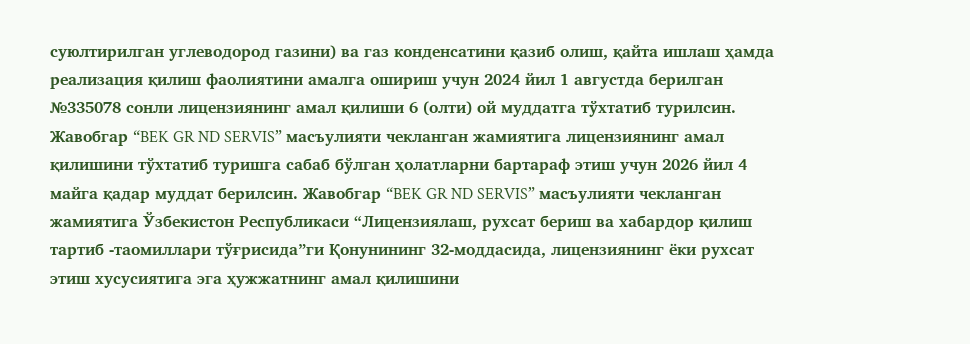суюлтирилган углеводород газини) ва газ конденсатини қазиб олиш, қайта ишлаш ҳамда реализация қилиш фаолиятини амалга ошириш учун 2024 йил 1 августда берилган №335078 сонли лицензиянинг амал қилиши 6 (олти) ой муддатга тўхтатиб турилсин. Жавобгар “BEK GR ND SERVIS” масъулияти чекланган жамиятига лицензиянинг амал қилишини тўхтатиб туришга сабаб бўлган ҳолатларни бартараф этиш учун 2026 йил 4 майга қадар муддат берилсин. Жавобгар “BEK GR ND SERVIS” масъулияти чекланган жамиятига Ўзбекистон Республикаси “Лицензиялаш, рухсат бериш ва хабардор қилиш тартиб -таомиллари тўғрисида”ги Қонунининг 32-моддасида, лицензиянинг ёки рухсат этиш хусусиятига эга ҳужжатнинг амал қилишини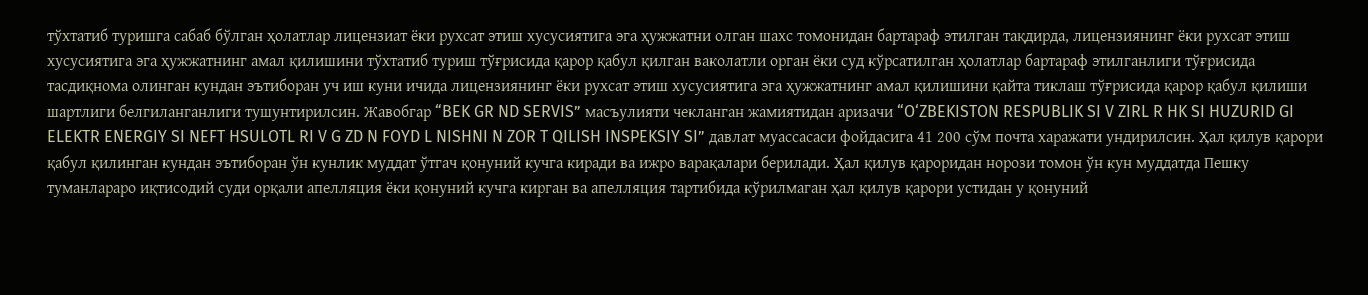тўхтатиб туришга сабаб бўлган ҳолатлар лицензиат ёки рухсат этиш хусусиятига эга ҳужжатни олган шахс томонидан бартараф этилган тақдирда, лицензиянинг ёки рухсат этиш хусусиятига эга ҳужжатнинг амал қилишини тўхтатиб туриш тўғрисида қарор қабул қилган ваколатли орган ёки суд кўрсатилган ҳолатлар бартараф этилганлиги тўғрисида тасдиқнома олинган кундан эътиборан уч иш куни ичида лицензиянинг ёки рухсат этиш хусусиятига эга ҳужжатнинг амал қилишини қайта тиклаш тўғрисида қарор қабул қилиши шартлиги белгиланганлиги тушунтирилсин. Жавобгар “BEK GR ND SERVIS” масъулияти чекланган жамиятидан аризачи “O‘ZBEKISTON RESPUBLIK SI V ZIRL R HK SI HUZURID GI ELEKTR ENERGIY SI NEFT HSULOTL RI V G ZD N FOYD L NISHNI N ZOR T QILISH INSPEKSIY SI” давлат муассасаси фойдасига 41 200 сўм почта харажати ундирилсин. Ҳал қилув қарори қабул қилинган кундан эътиборан ўн кунлик муддат ўтгач қонуний кучга киради ва ижро варақалари берилади. Ҳал қилув қароридан норози томон ўн кун муддатда Пешку туманлараро иқтисодий суди орқали апелляция ёки қонуний кучга кирган ва апелляция тартибида кўрилмаган ҳал қилув қарори устидан у қонуний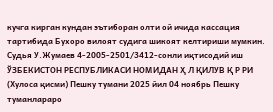кучга кирган кундан эътиборан олти ой ичида кассация тартибида Бухоро вилоят судига шикоят келтириши мумкин. Судья У.Жумаев 4-2005-2501/3412-сонли иқтисодий иш ЎЗБЕКИСТОН РЕСПУБЛИКАСИ НОМИДАН Ҳ Л ҚИЛУВ Қ Р РИ (Хулоса қисми) Пешку тумани 2025 йил 04 ноябрь Пешку туманлараро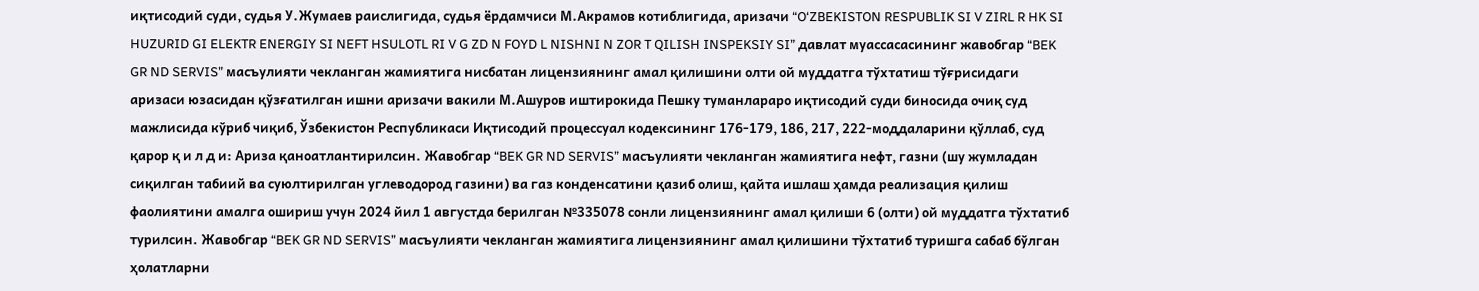иқтисодий суди, судья У.Жумаев раислигида, судья ёрдамчиси М.Акрамов котиблигида, аризачи “O‘ZBEKISTON RESPUBLIK SI V ZIRL R HK SI HUZURID GI ELEKTR ENERGIY SI NEFT HSULOTL RI V G ZD N FOYD L NISHNI N ZOR T QILISH INSPEKSIY SI” давлат муассасасининг жавобгар “BEK GR ND SERVIS” масъулияти чекланган жамиятига нисбатан лицензиянинг амал қилишини олти ой муддатга тўхтатиш тўғрисидаги аризаси юзасидан қўзғатилган ишни аризачи вакили М.Ашуров иштирокида Пешку туманлараро иқтисодий суди биносида очиқ суд мажлисида кўриб чиқиб, Ўзбекистон Республикаси Иқтисодий процессуал кодексининг 176-179, 186, 217, 222-моддаларини қўллаб, суд қарор қ и л д и: Ариза қаноатлантирилсин. Жавобгар “BEK GR ND SERVIS” масъулияти чекланган жамиятига нефт, газни (шу жумладан сиқилган табиий ва суюлтирилган углеводород газини) ва газ конденсатини қазиб олиш, қайта ишлаш ҳамда реализация қилиш фаолиятини амалга ошириш учун 2024 йил 1 августда берилган №335078 сонли лицензиянинг амал қилиши 6 (олти) ой муддатга тўхтатиб турилсин. Жавобгар “BEK GR ND SERVIS” масъулияти чекланган жамиятига лицензиянинг амал қилишини тўхтатиб туришга сабаб бўлган ҳолатларни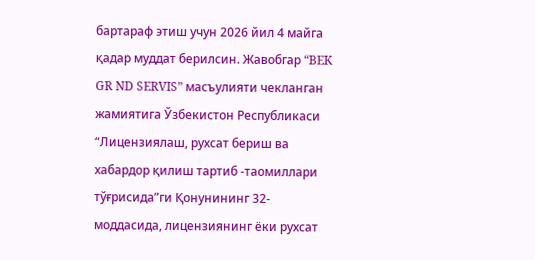бартараф этиш учун 2026 йил 4 майга қадар муддат берилсин. Жавобгар “BEK GR ND SERVIS” масъулияти чекланган жамиятига Ўзбекистон Республикаси “Лицензиялаш, рухсат бериш ва хабардор қилиш тартиб -таомиллари тўғрисида”ги Қонунининг 32-моддасида, лицензиянинг ёки рухсат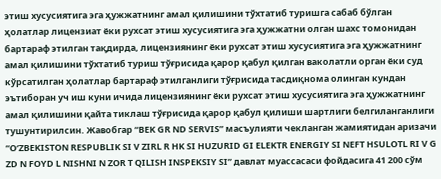этиш хусусиятига эга ҳужжатнинг амал қилишини тўхтатиб туришга сабаб бўлган ҳолатлар лицензиат ёки рухсат этиш хусусиятига эга ҳужжатни олган шахс томонидан бартараф этилган тақдирда, лицензиянинг ёки рухсат этиш хусусиятига эга ҳужжатнинг амал қилишини тўхтатиб туриш тўғрисида қарор қабул қилган ваколатли орган ёки суд кўрсатилган ҳолатлар бартараф этилганлиги тўғрисида тасдиқнома олинган кундан эътиборан уч иш куни ичида лицензиянинг ёки рухсат этиш хусусиятига эга ҳужжатнинг амал қилишини қайта тиклаш тўғрисида қарор қабул қилиши шартлиги белгиланганлиги тушунтирилсин. Жавобгар “BEK GR ND SERVIS” масъулияти чекланган жамиятидан аризачи “O‘ZBEKISTON RESPUBLIK SI V ZIRL R HK SI HUZURID GI ELEKTR ENERGIY SI NEFT HSULOTL RI V G ZD N FOYD L NISHNI N ZOR T QILISH INSPEKSIY SI” давлат муассасаси фойдасига 41 200 сўм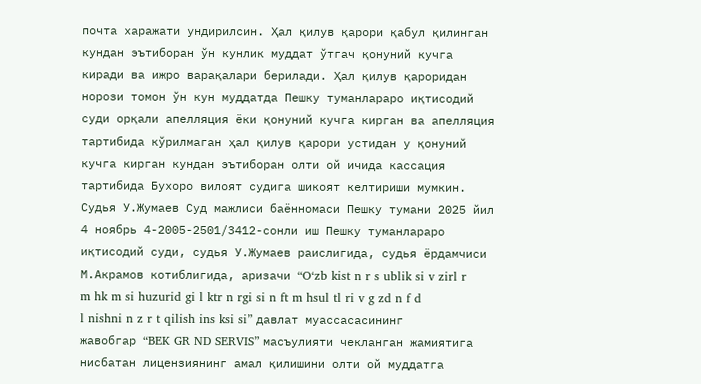почта харажати ундирилсин. Ҳал қилув қарори қабул қилинган кундан эътиборан ўн кунлик муддат ўтгач қонуний кучга киради ва ижро варақалари берилади. Ҳал қилув қароридан норози томон ўн кун муддатда Пешку туманлараро иқтисодий суди орқали апелляция ёки қонуний кучга кирган ва апелляция тартибида кўрилмаган ҳал қилув қарори устидан у қонуний кучга кирган кундан эътиборан олти ой ичида кассация тартибида Бухоро вилоят судига шикоят келтириши мумкин. Судья У.Жумаев Суд мажлиси баённомаси Пешку тумани 2025 йил 4 ноябрь 4-2005-2501/3412-сонли иш Пешку туманлараро иқтисодий суди, судья У.Жумаев раислигида, судья ёрдамчиси М.Акрамов котиблигида, аризачи “O‘zb kist n r s ublik si v zirl r m hk m si huzurid gi l ktr n rgi si n ft m hsul tl ri v g zd n f d l nishni n z r t qilish ins ksi si” давлат муассасасининг жавобгар “BEK GR ND SERVIS” масъулияти чекланган жамиятига нисбатан лицензиянинг амал қилишини олти ой муддатга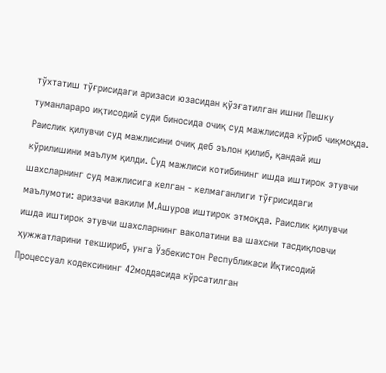тўхтатиш тўғрисидаги аризаси юзасидан қўзғатилган ишни Пешку туманлараро иқтисодий суди биносида очиқ суд мажлисида кўриб чиқмоқда. Раислик қилувчи суд мажлисини очиқ деб эълон қилиб, қандай иш кўрилишини маълум қилди. Суд мажлиси котибининг ишда иштирок этувчи шахсларнинг суд мажлисига келган - келмаганлиги тўғрисидаги маълумоти: аризачи вакили М.Ашуров иштирок этмоқда. Раислик қилувчи ишда иштирок этувчи шахсларнинг ваколатини ва шахсни тасдиқловчи ҳужжатларини текшириб, унга Ўзбекистон Республикаси Иқтисодий Процессуал кодексининг 42моддасида кўрсатилган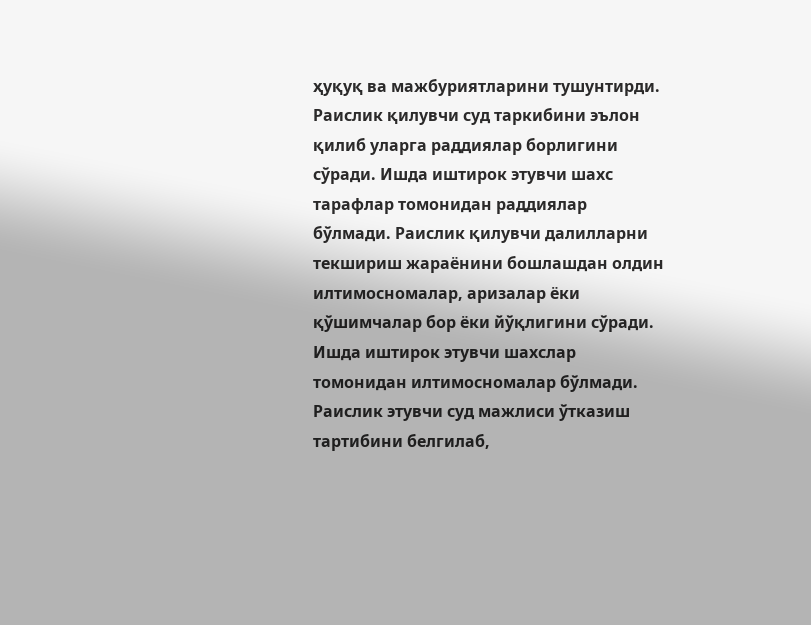ҳуқуқ ва мажбуриятларини тушунтирди. Раислик қилувчи суд таркибини эълон қилиб уларга раддиялар борлигини сўради. Ишда иштирок этувчи шахс тарафлар томонидан раддиялар бўлмади. Раислик қилувчи далилларни текшириш жараёнини бошлашдан олдин илтимосномалар, аризалар ёки қўшимчалар бор ёки йўқлигини сўради. Ишда иштирок этувчи шахслар томонидан илтимосномалар бўлмади. Раислик этувчи суд мажлиси ўтказиш тартибини белгилаб,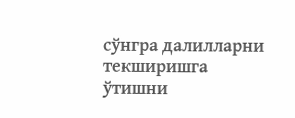сўнгра далилларни текширишга ўтишни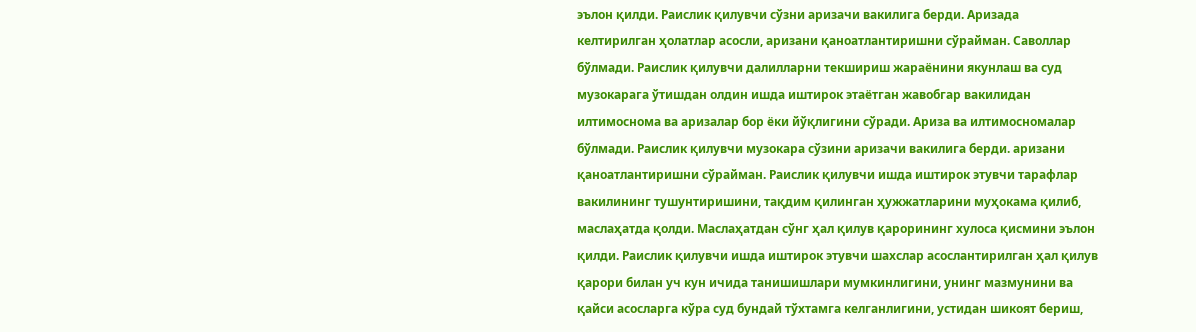эълон қилди. Раислик қилувчи сўзни аризачи вакилига берди. Аризада келтирилган ҳолатлар асосли, аризани қаноатлантиришни сўрайман. Саволлар бўлмади. Раислик қилувчи далилларни текшириш жараёнини якунлаш ва суд музокарага ўтишдан олдин ишда иштирок этаётган жавобгар вакилидан илтимоснома ва аризалар бор ёки йўқлигини сўради. Ариза ва илтимосномалар бўлмади. Раислик қилувчи музокара сўзини аризачи вакилига берди. аризани қаноатлантиришни сўрайман. Раислик қилувчи ишда иштирок этувчи тарафлар вакилининг тушунтиришини, тақдим қилинган ҳужжатларини муҳокама қилиб, маслаҳатда қолди. Маслаҳатдан сўнг ҳал қилув қарорининг хулоса қисмини эълон қилди. Раислик қилувчи ишда иштирок этувчи шахслар асослантирилган ҳал қилув қарори билан уч кун ичида танишишлари мумкинлигини, унинг мазмунини ва қайси асосларга кўра суд бундай тўхтамга келганлигини, устидан шикоят бериш,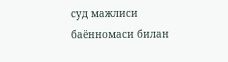суд мажлиси баённомаси билан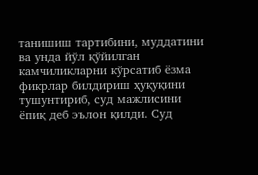танишиш тартибини, муддатини ва унда йўл қўйилган камчиликларни кўрсатиб ёзма фикрлар билдириш ҳуқуқини тушунтириб, суд мажлисини ёпиқ деб эълон қилди. Суд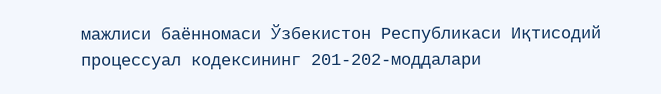мажлиси баённомаси Ўзбекистон Республикаси Иқтисодий процессуал кодексининг 201-202-моддалари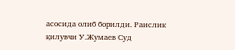асосида олиб борилди. Раислик қилувчи У.Жумаев Суд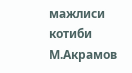мажлиси котиби М.Акрамов